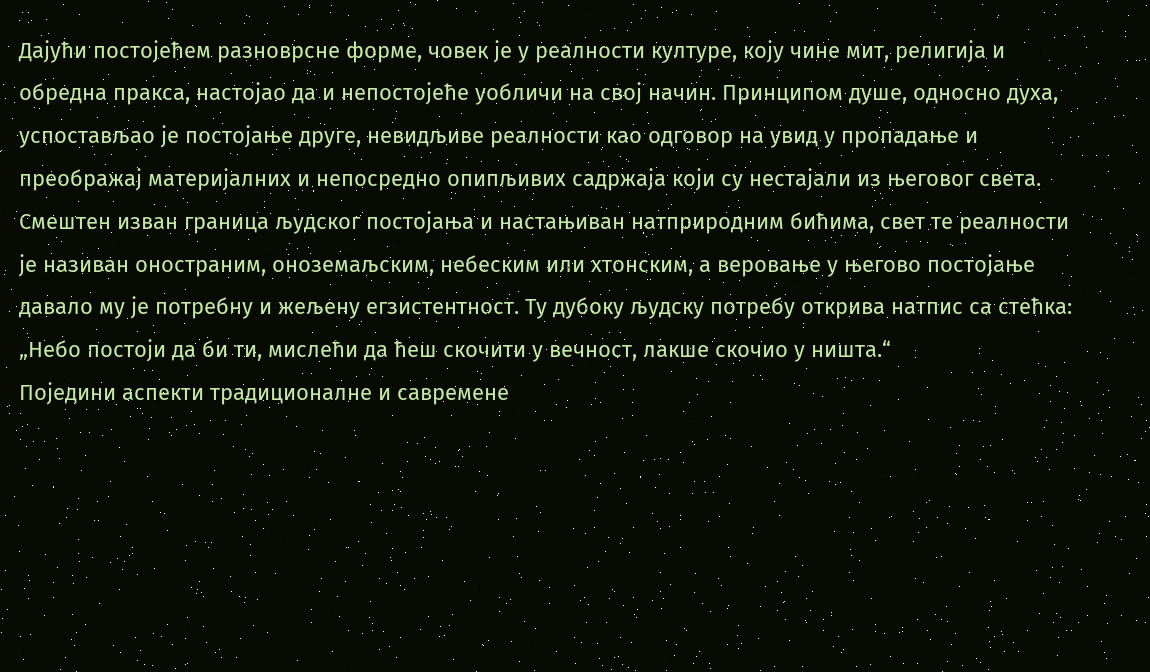Дајући постојећем разноврсне форме, човек је у реалности културе, коју чине мит, религија и обредна пракса, настојао да и непостојеће уобличи на свој начин. Принципом душе, односно духа, успостављао је постојање друге, невидљиве реалности као одговор на увид у пропадање и преображај материјалних и непосредно опипљивих садржаја који су нестајали из његовог света. Смештен изван граница људског постојања и настањиван натприродним бићима, свет те реалности је називан оностраним, оноземаљским, небеским или хтонским, а веровање у његово постојање давало му је потребну и жељену егзистентност. Ту дубоку људску потребу открива натпис са стећка: „Небо постоји да би ти, мислећи да ћеш скочити у вечност, лакше скочио у ништа.“
Поједини аспекти традиционалне и савремене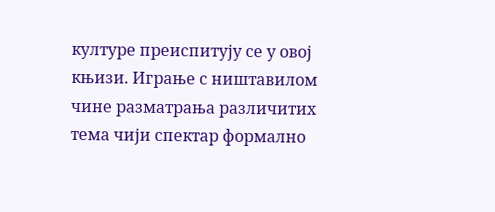културе преиспитују се у овој књизи. Играње с ништавилом чине разматрања различитих тема чији спектар формално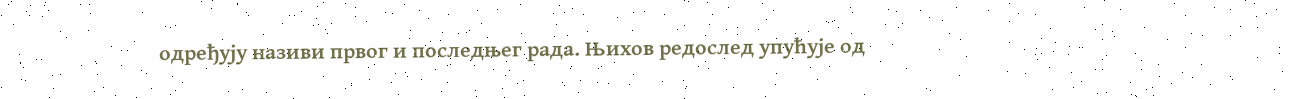одређују називи првог и последњег рада. Њихов редослед упућује од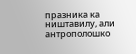празника ка ништавилу, али антрополошко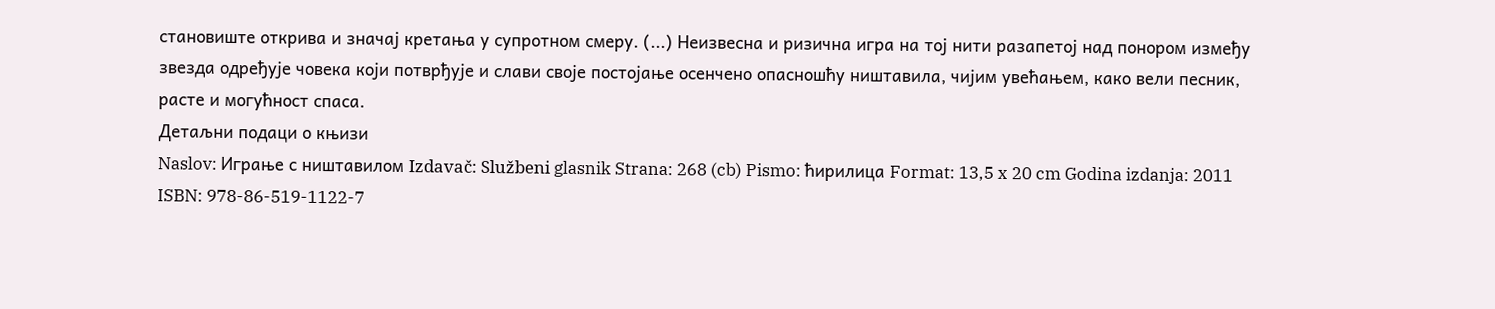становиште открива и значај кретања у супротном смеру. (...) Неизвесна и ризична игра на тој нити разапетој над понором између звезда одређује човека који потврђује и слави своје постојање осенчено опасношћу ништавила, чијим увећањем, како вели песник, расте и могућност спаса.
Детаљни подаци о књизи
Naslov: Играње с ништавилом Izdavač: Službeni glasnik Strana: 268 (cb) Pismo: ћирилица Format: 13,5 x 20 cm Godina izdanja: 2011 ISBN: 978-86-519-1122-7